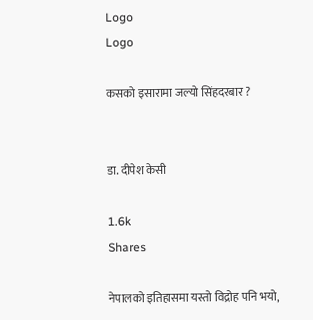Logo
Logo

कसको इसारामा जल्यो सिंहदरबार ?


डा. दीपेश केसी

1.6k
Shares

नेपालको इतिहासमा यस्तो विद्रोह पनि भयो,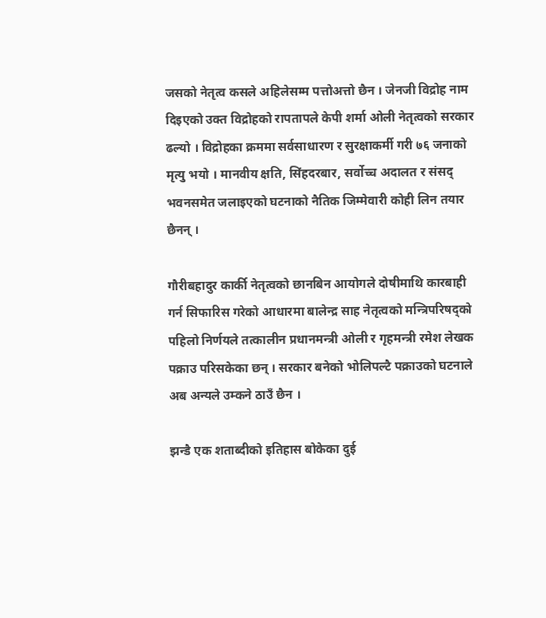जसको नेतृत्व कसले अहिलेसम्म पत्तोअत्तो छैन । जेनजी विद्रोह नाम दिइएको उक्त विद्रोहको रापतापले केपी शर्मा ओली नेतृत्वको सरकार ढल्यो । विद्रोहका क्रममा सर्वसाधारण र सुरक्षाकर्मी गरी ७६ जनाको मृत्यु भयो । मानवीय क्षति, सिंहदरबार, सर्वोच्च अदालत र संसद् भवनसमेत जलाइएको घटनाको नैतिक जिम्मेवारी कोही लिन तयार छैनन् ।

गौरीबहादुर कार्की नेतृत्वको छानबिन आयोगले दोषीमाथि कारबाही गर्न सिफारिस गरेको आधारमा बालेन्द्र साह नेतृत्वको मन्त्रिपरिषद्को पहिलो निर्णयले तत्कालीन प्रधानमन्त्री ओली र गृहमन्त्री रमेश लेखक पक्राउ परिसकेका छन् । सरकार बनेको भोलिपल्टै पक्राउको घटनाले अब अन्यले उम्कने ठाउँ छैन ।

झन्डै एक शताब्दीको इतिहास बोकेका दुई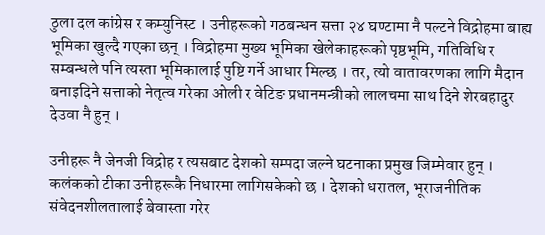ठुला दल कांग्रेस र कम्युनिस्ट । उनीहरूको गठबन्धन सत्ता २४ घण्टामा नै पल्टने विद्रोहमा बाह्य भूमिका खुल्दै गएका छन् । विद्रोहमा मुख्य भूमिका खेलेकाहरूको पृष्ठभूमि, गतिविधि र सम्बन्धले पनि त्यस्ता भूमिकालाई पुष्टि गर्ने आधार मिल्छ । तर, त्यो वातावरणका लागि मैदान बनाइदिने सत्ताको नेतृत्व गरेका ओली र वेटिङ प्रधानमन्त्रीको लालचमा साथ दिने शेरबहादुर देउवा नै हुन् ।

उनीहरू नै जेनजी विद्रोह र त्यसबाट देशको सम्पदा जल्ने घटनाका प्रमुख जिम्मेवार हुन् । कलंकको टीका उनीहरूकै निधारमा लागिसकेको छ । देशको धरातल, भूराजनीतिक संवेदनशीलतालाई बेवास्ता गरेर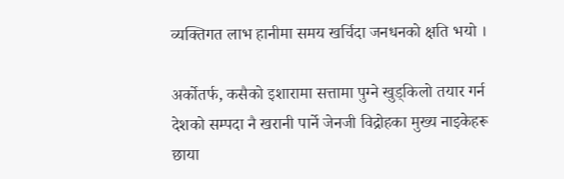व्यक्तिगत लाभ हानीमा समय खर्चिदा जनधनको क्षति भयो ।

अर्कोतर्फ, कसैको इशारामा सत्तामा पुग्ने खुड्किलो तयार गर्न देशको सम्पदा नै खरानी पार्ने जेनजी विद्रोहका मुख्य नाइकेहरू छाया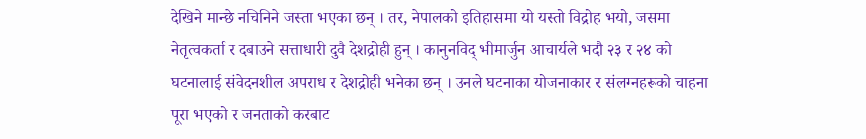देखिने मान्छे नचिनिने जस्ता भएका छन् । तर, नेपालको इतिहासमा यो यस्तो विद्रोह भयो, जसमा नेतृत्वकर्ता र दबाउने सत्ताधारी दुवै देशद्रोही हुन् । कानुनविद् भीमार्जुन आचार्यले भदौ २३ र २४ को घटनालाई संवेदनशील अपराध र देशद्रोही भनेका छन् । उनले घटनाका योजनाकार र संलग्नहरूको चाहना पूरा भएको र जनताको करबाट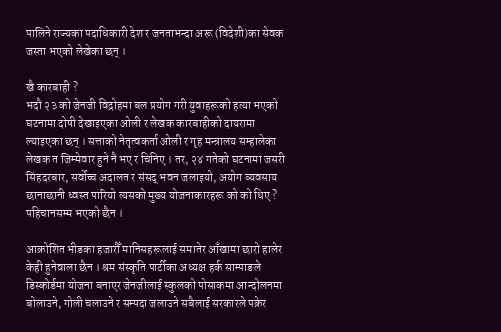पालिने राज्यका पदाधिकारी देश र जनताभन्दा अरू (विदेशी)का सेवक जस्ता भएको लेखेका छन् ।

खै कारबाही ?
भदौ २३ को जेनजी विद्रोहमा बल प्रयोग गरी युवाहरूको हत्या भएको घटनामा दोषी देखाइएका ओली र लेखक कारबाहीको दायरामा ल्याइएका छन् । सत्ताको नेतृत्वकर्ता ओली र गृह मन्त्रालय सम्हालेका लेखक त जिम्मेवार हुने नै भए र चिनिए । तर, २४ गतेको घटनामा जसरी सिंहदरबार, सर्वोच्च अदालत र संसद् भवन जलाइयो, अयोग व्यवसाय छानाछानी ध्वस्त पारियो त्यसको मुख्य योजनाकारहरू को को थिए ? पहिचानसम्म भएको छैन ।

आक्रोशित भीडका हजारौँ मानिसहरूलाई समातेर आँखामा छारो हालेर केही हुनेवाला छैन । श्रम संस्कृति पार्टीका अध्यक्ष हर्क साम्पाङले डिस्कोर्डमा योजना बनाएर जेनजीलाई स्कुलको पोसाकमा आन्दोलनमा बोलाउने, गोली चलाउने र सम्पदा जलाउने सबैलाई सरकारले पक्रेर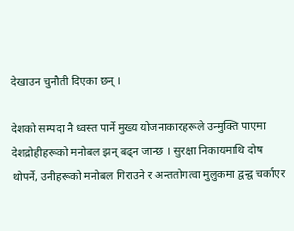देखाउन चुनौती दिएका छन् ।

देशको सम्पदा नै ध्वस्त पार्ने मुख्य योजनाकारहरूले उन्मुक्ति पाएमा देशद्रोहीहरूको मनोबल झन् बढ्न जान्छ । सुरक्षा निकायमाथि दोष थोपर्ने, उनीहरूको मनोबल गिराउने र अन्ततोगत्वा मुलुकमा द्वन्द्व चर्काएर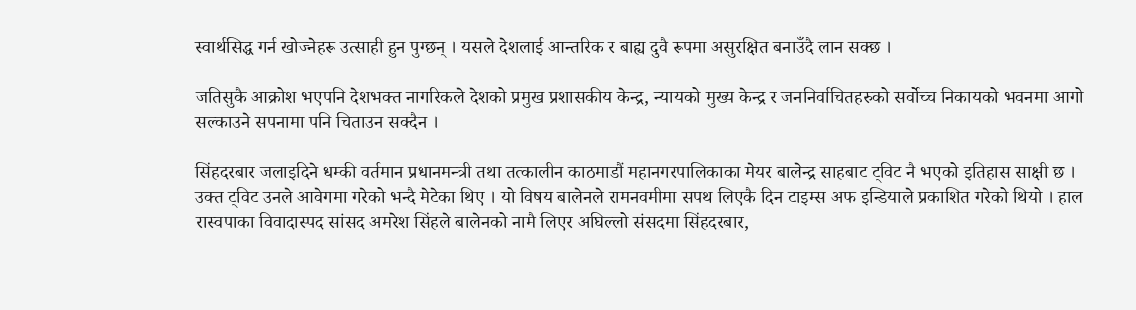स्वार्थसिद्ध गर्न खोज्नेहरू उत्साही हुन पुग्छन् । यसले देशलाई आन्तरिक र बाह्य दुवै रूपमा असुरक्षित बनाउँदै लान सक्छ ।

जतिसुकै आक्रोश भएपनि देशभक्त नागरिकले देशको प्रमुख प्रशासकीय केन्द्र, न्यायको मुख्य केन्द्र र जननिर्वाचितहरुको सर्वोच्च निकायको भवनमा आगो सल्काउने सपनामा पनि चिताउन सक्दैन ।

सिंहदरबार जलाइदिने धम्की वर्तमान प्रधानमन्त्री तथा तत्कालीन काठमाडौं महानगरपालिकाका मेयर बालेन्द्र साहबाट ट्विट नै भएको इतिहास साक्षी छ । उक्त ट्विट उनले आवेगमा गरेको भन्दै मेटेका थिए । यो विषय बालेनले रामनवमीमा सपथ लिएकै दिन टाइम्स अफ इन्डियाले प्रकाशित गरेको थियो । हाल रास्वपाका विवादास्पद सांसद अमरेश सिंहले बालेनको नामै लिएर अघिल्लो संसदमा सिंहदरबार,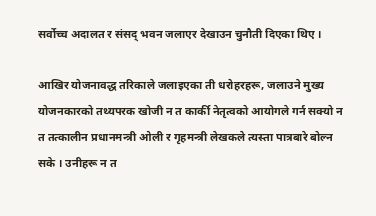सर्वोच्च अदालत र संसद् भवन जलाएर देखाउन चुनौती दिएका थिए ।

आखिर योजनावद्ध तरिकाले जलाइएका ती धरोहरहरू, जलाउने मुख्य योजनकारको तथ्यपरक खोजी न त कार्की नेतृत्वको आयोगले गर्न सक्यो न त तत्कालीन प्रधानमन्त्री ओली र गृहमन्त्री लेखकले त्यस्ता पात्रबारे बोल्न सके । उनीहरू न त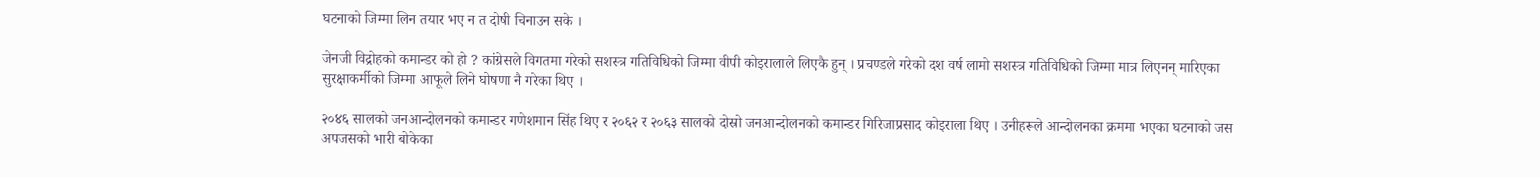घटनाको जिम्मा लिन तयार भए न त दोषी चिनाउन सके ।

जेनजी विद्रोहको कमान्डर को हो ? कांग्रेसले विगतमा गरेको सशस्त्र गतिविधिको जिम्मा वीपी कोइरालाले लिएकै हुन् । प्रचण्डले गरेको दश वर्ष लामो सशस्त्र गतिविधिको जिम्मा मात्र लिएनन् मारिएका सुरक्षाकर्मीको जिम्मा आफूले लिने घोषणा नै गरेका थिए ।

२०४६ सालको जनआन्दोलनको कमान्डर गणेशमान सिंह थिए र २०६२ र २०६३ सालको दोस्रो जनआन्दोलनको कमान्डर गिरिजाप्रसाद कोइराला थिए । उनीहरूले आन्दोलनका क्रममा भएका घटनाको जस अपजसको भारी बोकेका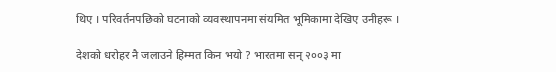थिए । परिवर्तनपछिको घटनाको व्यवस्थापनमा संयमित भूमिकामा देखिए उनीहरू ।

देशको धरोहर नै जलाउने हिम्मत किन भयो ? भारतमा सन् २००३ मा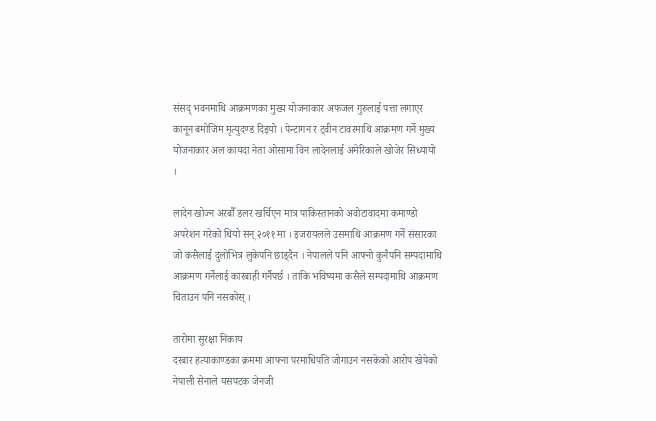संसद् भवनमाथि आक्रमणका मुख्य योजनाकार अफजल गुरुलाई पत्ता लगाएर कानून बमोजिम मृत्युदण्ड दिइयो । पेन्टागन र ट्वीन टावरमाथि आक्रमण गर्ने मुख्य योजनाकार अल कायदा नेता ओसामा विन लादेनलाई अमेरिकाले खोजेर सिध्यायो ।

लादेन खोज्न अरबौँ डलर खर्चिएन मात्र पाकिस्तानको अवोटावादमा कमाण्डो अपरेशन गरेको थियो सन् २०११ मा । इजरायलले उसमाथि आक्रमण गर्ने संसारका जो कसैलाई दुलोभित्र लुकेपनि छाड्दैन । नेपालले पनि आफ्नो कुनैपनि सम्पदामाथि आक्रमण गर्नेलाई कारबाही गर्नैपर्छ । ताकि भविष्यमा कसैले सम्पदामाथि आक्रमण चिताउन पनि नसकोस् ।

तारोमा सुरक्षा निकाय
दरबार हत्याकाण्डका क्रममा आफ्ना परमाधिपति जोगाउन नसकेको आरोप खेपेको नेपाली सेनाले यसपटक जेनजी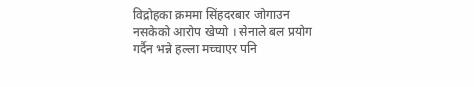विद्रोहका क्रममा सिंहदरबार जोगाउन नसकेको आरोप खेप्यो । सेनाले बल प्रयोग गर्दैन भन्ने हल्ला मच्चाएर पनि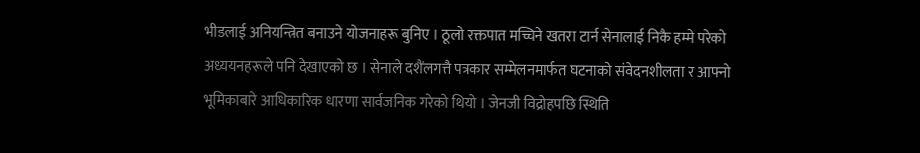भीडलाई अनियन्त्रित बनाउने योजनाहरू बुनिए । ठूलो रक्तपात मच्चिने खतरा टार्न सेनालाई निकै हम्मे परेको अध्ययनहरूले पनि देखाएको छ । सेनाले दशैंलगत्तै पत्रकार सम्मेलनमार्फत घटनाको संवेदनशीलता र आफ्नो भूमिकाबारे आधिकारिक धारणा सार्वजनिक गरेको थियो । जेनजी विद्रोहपछि स्थिति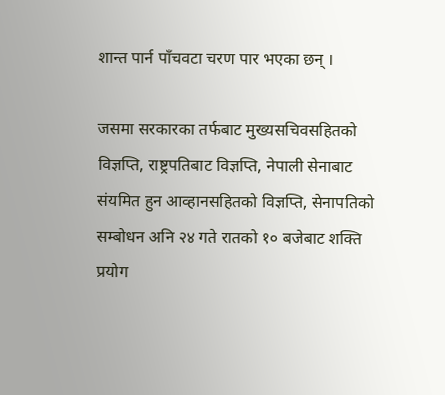शान्त पार्न पाँचवटा चरण पार भएका छन् ।

जसमा सरकारका तर्फबाट मुख्यसचिवसहितको विज्ञप्ति, राष्ट्रपतिबाट विज्ञप्ति, नेपाली सेनाबाट संयमित हुन आव्हानसहितको विज्ञप्ति, सेनापतिको सम्बोधन अनि २४ गते रातको १० बजेबाट शक्ति प्रयोग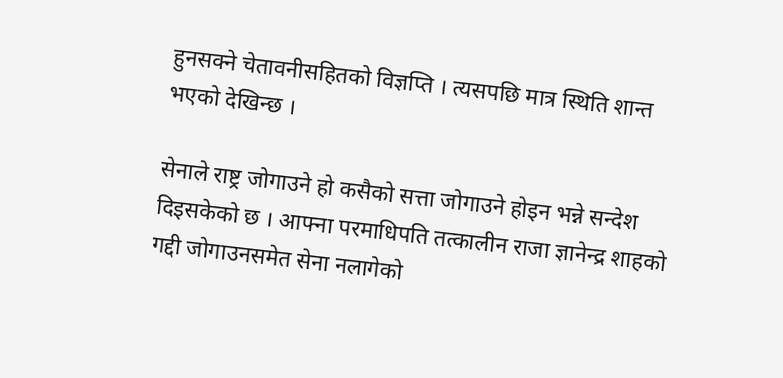हुनसक्ने चेतावनीसहितको विज्ञप्ति । त्यसपछि मात्र स्थिति शान्त भएको देखिन्छ ।

सेनाले राष्ट्र जोगाउने हो कसैको सत्ता जोगाउने होइन भन्ने सन्देश दिइसकेको छ । आफ्ना परमाधिपति तत्कालीन राजा ज्ञानेन्द्र शाहको गद्दी जोगाउनसमेत सेना नलागेको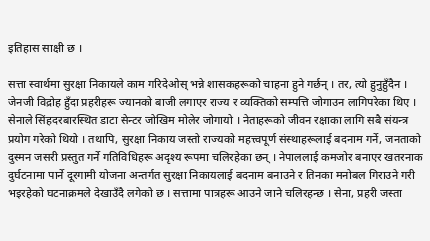इतिहास साक्षी छ ।

सत्ता स्वार्थमा सुरक्षा निकायले काम गरिदेओस् भन्ने शासकहरूको चाहना हुने गर्छन् । तर, त्यो हुनुहुँदैन । जेनजी विद्रोह हुँदा प्रहरीहरू ज्यानको बाजी लगाएर राज्य र व्यक्तिको सम्पत्ति जोगाउन लागिपरेका थिए । सेनाले सिंहदरबारस्थित डाटा सेन्टर जोखिम मोलेर जोगायो । नेताहरूको जीवन रक्षाका लागि सबै संयन्त्र प्रयोग गरेको थियो । तथापि, सुरक्षा निकाय जस्तो राज्यको महत्त्वपूर्ण संस्थाहरूलाई बदनाम गर्ने, जनताको दुस्मन जसरी प्रस्तुत गर्ने गतिविधिहरू अदृश्य रूपमा चलिरहेका छन् । नेपाललाई कमजोर बनाएर खतरनाक दुर्घटनामा पार्ने दूरगामी योजना अन्तर्गत सुरक्षा निकायलाई बदनाम बनाउने र तिनका मनोबल गिराउने गरी भइरहेको घटनाक्रमले देखाउँदै लगेको छ । सत्तामा पात्रहरू आउने जाने चलिरहन्छ । सेना, प्रहरी जस्ता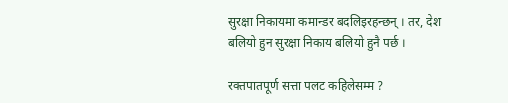सुरक्षा निकायमा कमान्डर बदलिइरहन्छन् । तर, देश बलियो हुन सुरक्षा निकाय बलियो हुनै पर्छ ।

रक्तपातपूर्ण सत्ता पलट कहिलेसम्म ?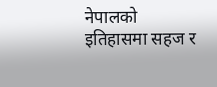नेपालको इतिहासमा सहज र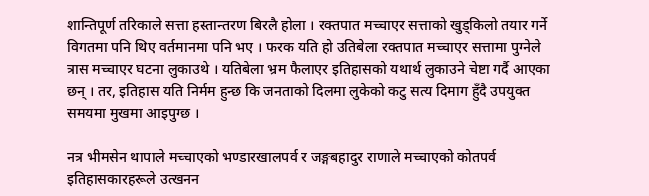शान्तिपूर्ण तरिकाले सत्ता हस्तान्तरण बिरलै होला । रक्तपात मच्चाएर सत्ताको खुड्किलो तयार गर्ने विगतमा पनि थिए वर्तमानमा पनि भए । फरक यति हो उतिबेला रक्तपात मच्चाएर सत्तामा पुग्नेले त्रास मच्चाएर घटना लुकाउथे । यतिबेला भ्रम फैलाएर इतिहासको यथार्थ लुकाउने चेष्टा गर्दै आएका छन् । तर, इतिहास यति निर्मम हुन्छ कि जनताको दिलमा लुकेको कटु सत्य दिमाग हुँदै उपयुक्त समयमा मुखमा आइपुग्छ ।

नत्र भीमसेन थापाले मच्चाएको भण्डारखालपर्व र जङ्गबहादुर राणाले मच्चाएको कोतपर्व इतिहासकारहरूले उत्खनन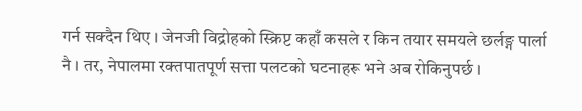गर्न सक्दैन थिए । जेनजी विद्रोहको स्क्रिप्ट कहाँ कसले र किन तयार समयले छर्लङ्ग पार्ला नै । तर, नेपालमा रक्तपातपूर्ण सत्ता पलटको घटनाहरू भने अब रोकिनुपर्छ ।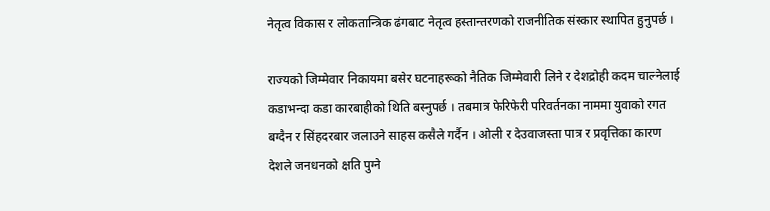नेतृत्व विकास र लोकतान्त्रिक ढंगबाट नेतृत्व हस्तान्तरणको राजनीतिक संस्कार स्थापित हुनुपर्छ ।

राज्यको जिम्मेवार निकायमा बसेर घटनाहरूको नैतिक जिम्मेवारी लिने र देशद्रोही कदम चाल्नेलाई कडाभन्दा कडा कारबाहीको थिति बस्नुपर्छ । तबमात्र फेरिफेरी परिवर्तनका नाममा युवाको रगत बग्दैन र सिंहदरबार जलाउने साहस कसैले गर्दैन । ओली र देउवाजस्ता पात्र र प्रवृत्तिका कारण देशले जनधनको क्षति पुग्ने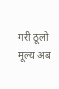गरी ठूलो मूल्य अब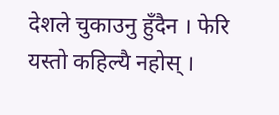देशले चुकाउनु हुँदैन । फेरि यस्तो कहिल्यै नहोस् ।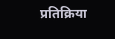प्रतिक्रिया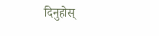दिनुहोस्